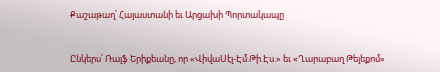Քաշաթաղ՝ Հայաստանի եւ Արցախի Պորտակապը


Ընկերս՝ Ռալֆ Երիքեանը, որ «ՎիվաՍէլ-Էմ.Թի.Էս.» եւ «Ղարաբաղ Թելեքոմ»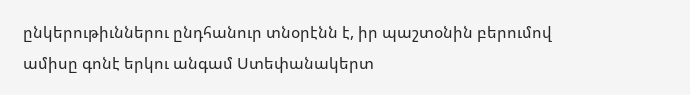ընկերութիւններու ընդհանուր տնօրէնն է, իր պաշտօնին բերումով ամիսը գոնէ երկու անգամ Ստեփանակերտ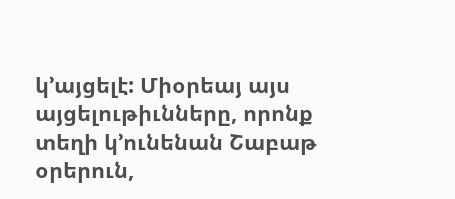կ’այցելէ: Միօրեայ այս այցելութիւնները, որոնք տեղի կ’ունենան Շաբաթ օրերուն,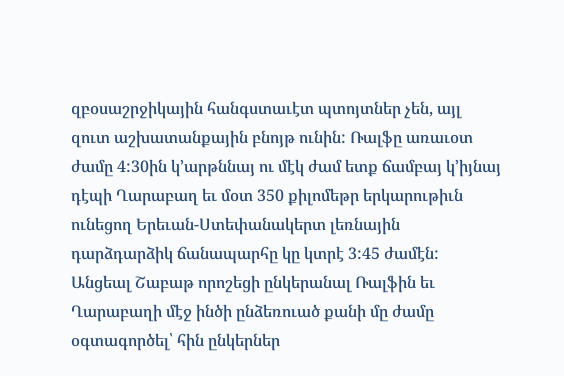զբօսաշրջիկային հանգստաւէտ պտոյտներ չեն, այլ զուտ աշխատանքային բնոյթ ունին: Ռալֆը առաւօտ ժամը 4:30ին կ’արթննայ ու մէկ ժամ ետք ճամբայ կ’իյնայ դէպի Ղարաբաղ եւ մօտ 350 քիլոմեթր երկարութիւն ունեցող Երեւան-Ստեփանակերտ լեռնային դարձդարձիկ ճանապարհը կը կտրէ 3:45 ժամէն: Անցեալ Շաբաթ որոշեցի ընկերանալ Ռալֆին եւ Ղարաբաղի մէջ ինծի ընձեռուած քանի մը ժամը օգտագործել՝ հին ընկերներ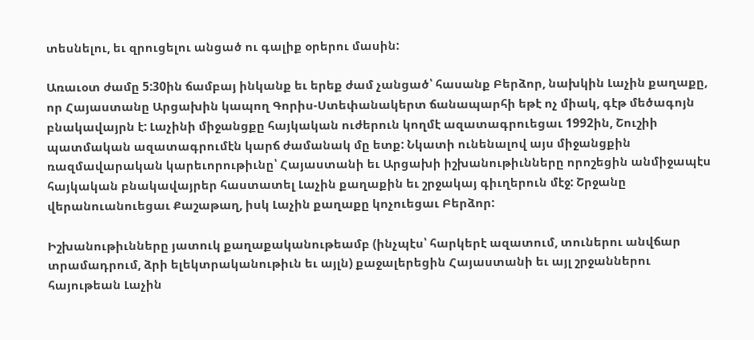տեսնելու, եւ զրուցելու անցած ու գալիք օրերու մասին:

Առաւօտ ժամը 5:30ին ճամբայ ինկանք եւ երեք ժամ չանցած՝ հասանք Բերձոր, նախկին Լաչին քաղաքը, որ Հայաստանը Արցախին կապող Գորիս-Ստեփանակերտ ճանապարհի եթէ ոչ միակ, գէթ մեծագոյն բնակավայրն է: Լաչինի միջանցքը հայկական ուժերուն կողմէ ազատագրուեցաւ 1992ին, Շուշիի պատմական ազատագրումէն կարճ ժամանակ մը ետք: Նկատի ունենալով այս միջանցքին ռազմավարական կարեւորութիւնը՝ Հայաստանի եւ Արցախի իշխանութիւնները որոշեցին անմիջապէս հայկական բնակավայրեր հաստատել Լաչին քաղաքին եւ շրջակայ գիւղերուն մէջ: Շրջանը վերանուանուեցաւ Քաշաթաղ, իսկ Լաչին քաղաքը կոչուեցաւ Բերձոր:

Իշխանութիւնները յատուկ քաղաքականութեամբ (ինչպէս՝ հարկերէ ազատում, տուներու անվճար տրամադրում, ձրի ելեկտրականութիւն եւ այլն) քաջալերեցին Հայաստանի եւ այլ շրջաններու հայութեան Լաչին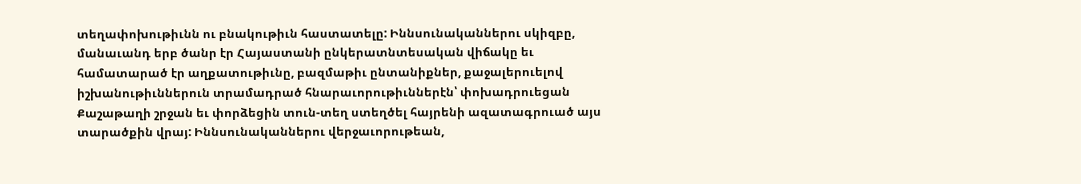տեղափոխութիւնն ու բնակութիւն հաստատելը: Իննսունականներու սկիզբը, մանաւանդ երբ ծանր էր Հայաստանի ընկերատնտեսական վիճակը եւ համատարած էր աղքատութիւնը, բազմաթիւ ընտանիքներ, քաջալերուելով իշխանութիւններուն տրամադրած հնարաւորութիւններէն՝ փոխադրուեցան Քաշաթաղի շրջան եւ փորձեցին տուն-տեղ ստեղծել հայրենի ազատագրուած այս տարածքին վրայ: Իննսունականներու վերջաւորութեան,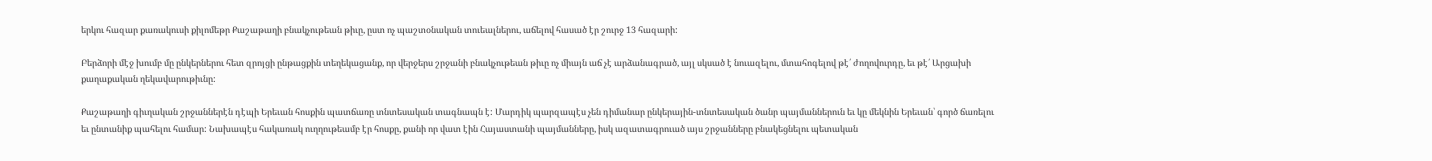երկու հազար քառակուսի քիլոմեթր Քաշաթաղի բնակչութեան թիւը, ըստ ոչ պաշտօնական տուեալներու, աճելով հասած էր շուրջ 13 հազարի:

Բերձորի մէջ խումբ մը ընկերներու հետ զրոյցի ընթացքին տեղեկացանք, որ վերջերս շրջանի բնակչութեան թիւը ոչ միայն աճ չէ արձանագրած, այլ սկսած է նուազելու, մտահոգելով թէ՛ ժողովուրդը, եւ թէ՛ Արցախի քաղաքական ղեկավարութիւնը:

Քաշաթաղի գիւղական շրջաններէն դէպի Երեւան հոսքին պատճառը տնտեսական տագնապն է: Մարդիկ պարզապէս չեն դիմանար ընկերային-տնտեսական ծանր պայմաններուն եւ կը մեկնին Երեւան՝ գործ ճառելու եւ ընտանիք պահելու համար: Նախապէս հակառակ ուղղութեամբ էր հոսքը, քանի որ վատ էին Հայաստանի պայմանները, իսկ ազատագրուած այս շրջանները բնակեցնելու պետական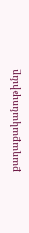քաղաքականութիւնը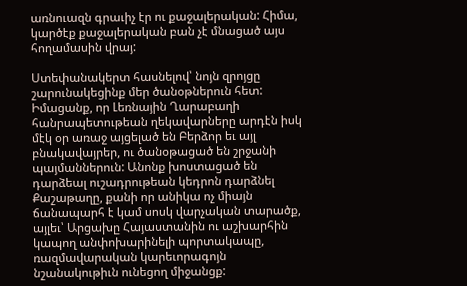առնուազն գրաւիչ էր ու քաջալերական: Հիմա, կարծէք քաջալերական բան չէ մնացած այս հողամասին վրայ:

Ստեփանակերտ հասնելով՝ նոյն զրոյցը շարունակեցինք մեր ծանօթներուն հետ: Իմացանք, որ Լեռնային Ղարաբաղի հանրապետութեան ղեկավարները արդէն իսկ մէկ օր առաջ այցելած են Բերձոր եւ այլ բնակավայրեր, ու ծանօթացած են շրջանի պայմաններուն: Անոնք խոստացած են դարձեալ ուշադրութեան կեդրոն դարձնել Քաշաթաղը, քանի որ անիկա ոչ միայն ճանապարհ է կամ սոսկ վարչական տարածք, այլեւ՝ Արցախը Հայաստանին ու աշխարհին կապող անփոխարինելի պորտակապը, ռազմավարական կարեւորագոյն նշանակութիւն ունեցող միջանցք: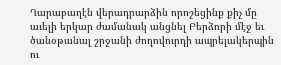Ղարաբաղէն վերադրարձին որոշեցինք քիչ մը աւելի երկար ժամանակ անցնել Բերձորի մէջ եւ ծանօթանալ շրջանի ժողովուրդի ապրելակերպին ու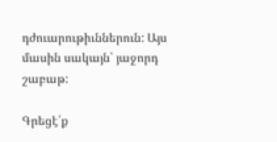դժուարութիւններուն: Այս մասին սակայն՝ յաջորդ շաբաթ:

Գրեցէ՛ք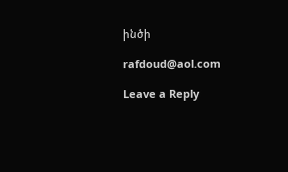ինծի

rafdoud@aol.com

Leave a Reply